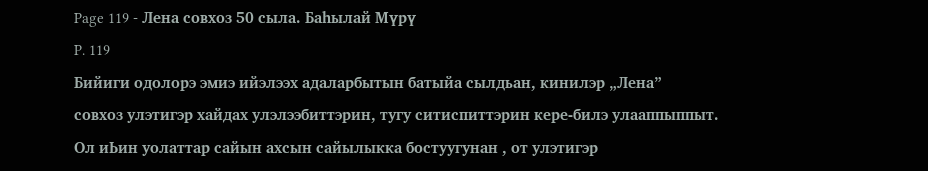Page 119 - Лена совхоз 50 сыла. Баһылай Мүрү
P. 119
Бийиги одолорэ эмиэ ийэлээх адаларбытын батыйа сылдьан, кинилэр „Лена”
совхоз улэтигэр хайдах улэлээбиттэрин, тугу ситиспиттэрин кере-билэ улааппыппыт.
Ол иЬин уолаттар сайын ахсын сайылыкка бостуугунан , от улэтигэр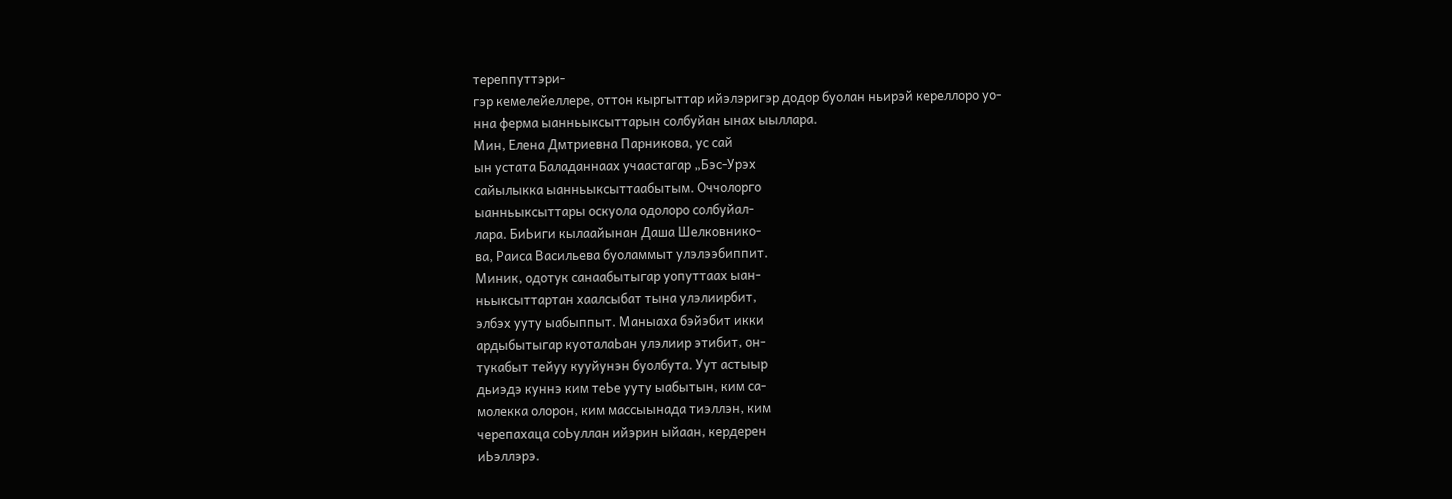тереппуттэри-
гэр кемелейеллере, оттон кыргыттар ийэлэригэр додор буолан ньирэй кереллоро уо-
нна ферма ыанньыксыттарын солбуйан ынах ыыллара.
Мин, Елена Дмтриевна Парникова, ус сай
ын устата Баладаннаах учаастагар „Бэс-Урэх
сайылыкка ыанньыксыттаабытым. Оччолорго
ыанньыксыттары оскуола одолоро солбуйал-
лара. БиЬиги кылаайынан Даша Шелковнико-
ва, Раиса Васильева буоламмыт улэлээбиппит.
Миник, одотук санаабытыгар уопуттаах ыан-
ньыксыттартан хаалсыбат тына улэлиирбит,
элбэх ууту ыабыппыт. Маныаха бэйэбит икки
ардыбытыгар куоталаЬан улэлиир этибит, он-
тукабыт тейуу кууйунэн буолбута. Уут астыыр
дьиэдэ куннэ ким теЬе ууту ыабытын, ким са-
молекка олорон, ким массыынада тиэллэн, ким
черепахаца соЬуллан ийэрин ыйаан, кердерен
иЬэллэрэ.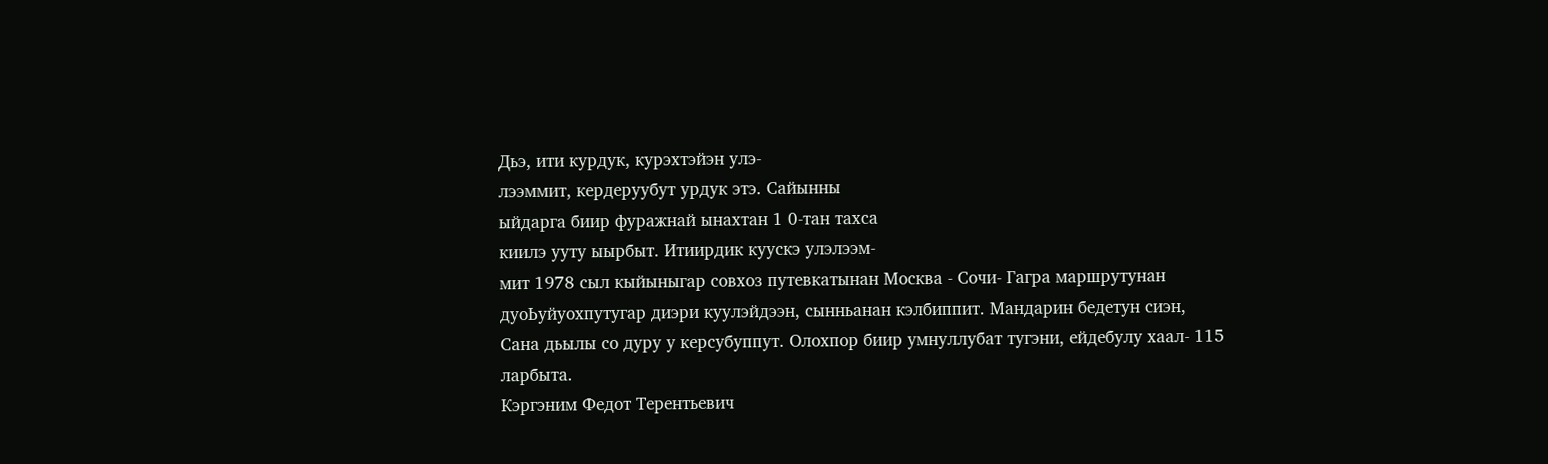Дьэ, ити курдук, курэхтэйэн улэ-
лээммит, кердеруубут урдук этэ. Сайынны
ыйдарга биир фуражнай ынахтан 1 0-тан тахса
киилэ ууту ыырбыт. Итиирдик куускэ улэлээм-
мит 1978 сыл кыйыныгар совхоз путевкатынан Москва - Сочи- Гагра маршрутунан
дуоЬуйуохпутугар диэри куулэйдээн, сынньанан кэлбиппит. Мандарин бедетун сиэн,
Сана дьылы со дуру у керсубуппут. Олохпор биир умнуллубат тугэни, ейдебулу хаал- 115
ларбыта.
Кэргэним Федот Терентьевич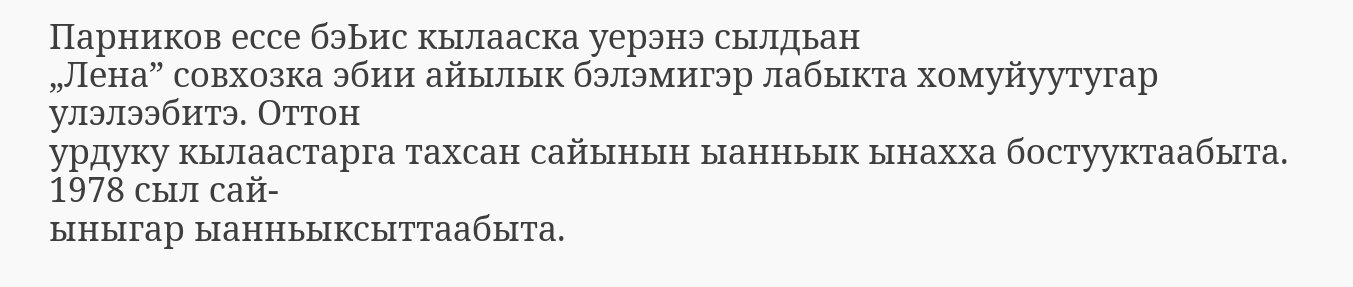Парников ессе бэЬис кылааска уерэнэ сылдьан
„Лена” совхозка эбии айылык бэлэмигэр лабыкта хомуйуутугар улэлээбитэ. Оттон
урдуку кылаастарга тахсан сайынын ыанньык ынахха бостууктаабыта. 1978 сыл сай-
ыныгар ыанньыксыттаабыта.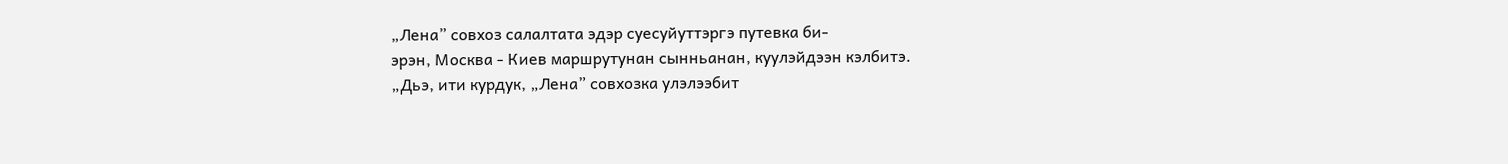„Лена” совхоз салалтата эдэр суесуйуттэргэ путевка би-
эрэн, Москва - Киев маршрутунан сынньанан, куулэйдээн кэлбитэ.
„Дьэ, ити курдук, „Лена” совхозка улэлээбит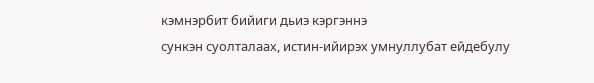кэмнэрбит бийиги дьиэ кэргэннэ
сункэн суолталаах, истин-ийирэх умнуллубат ейдебулу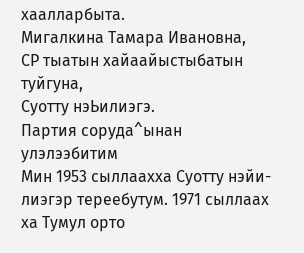хаалларбыта.
Мигалкина Тамара Ивановна,
СР тыатын хайаайыстыбатын
туйгуна,
Суотту нэЬилиэгэ.
Партия соруда^ынан
улэлээбитим
Мин 1953 сыллаахха Суотту нэйи-
лиэгэр тереебутум. 1971 сыллаах
ха Тумул орто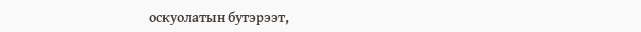оскуолатын бутэрээт,